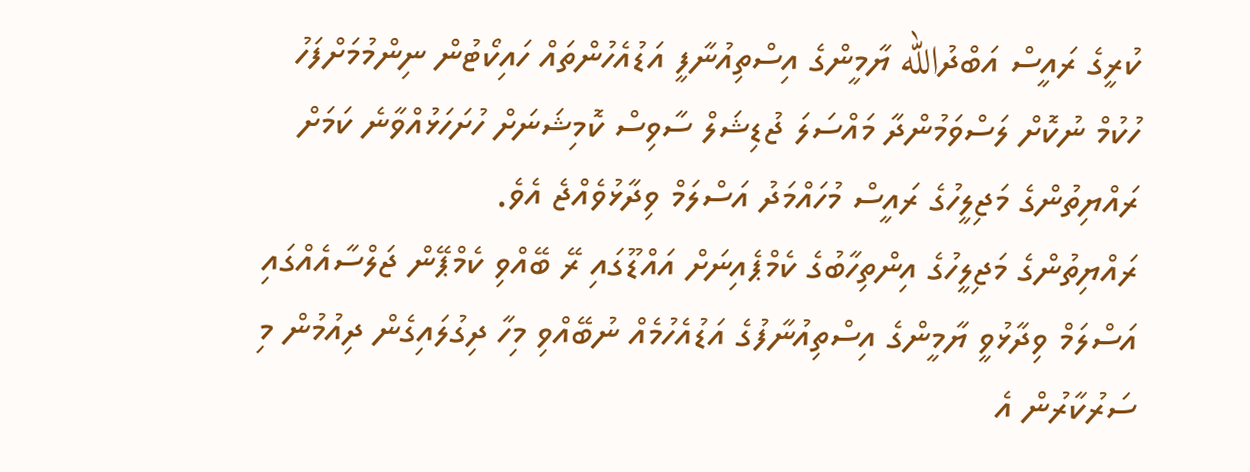ކުރީގެ ރައީސް އަބްދުالله ޔާމީންގެ އިސްތިއުނާފީ އަޑުއެހުންތައް ހައިކޯޓުން ނިންމުމަށްފަހު ހުކުމް ނުކޮށް ލަސްވަމުންދާ މައްސަލަ ޖުޑިޝަލް ސާވިސް ކޮމިޝަނަށް ހުށަހަޅުއްވާނެ ކަމަށް ރައްޔިތުންގެ މަޖިލީހުގެ ރައީސް މުހައްމަދު އަސްލަމް ވިދާޅުވެއްޖެ އެވެ.
ރައްޔިތުންގެ މަޖިލީހުގެ އިންތިހާބުގެ ކެމްޕެއިނަށް އައްޑޫގައި ރޭ ބޭއްވި ކެމްޕޭން ޖަލްސާއެއްގައި އަސްލަމް ވިދާޅުވީ ޔާމީންގެ އިސްތިއުނާފުގެ އަޑުއެހުމެއް ނުބޭއްވި މިހާ ދިގުލައިގެން ދިއުމުން މި ސަރުކާރުން އެ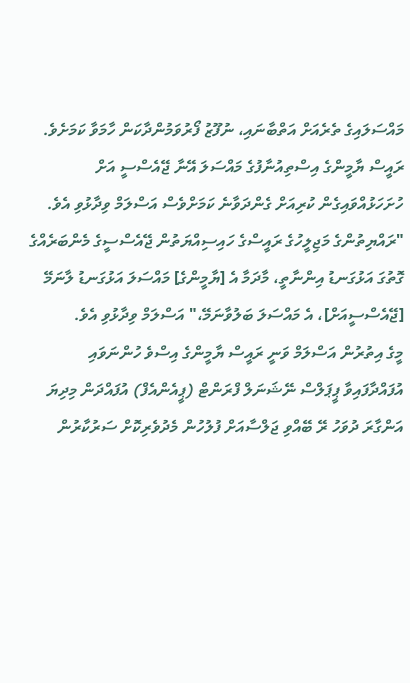މައްސަލައިގެ ތެރެއަށް އަތްބާނައި، ނުފޫޒު ފޯރުވަމުންދާކަން ހާމަވާ ކަމަށެވެ.
ރައީސް ޔާމީންގެ އިސްތިއުނާފުގެ މައްސަލަ އޭނާ ޖޭއެސްސީ އަށް ހުށަހަޅުއްވައިގެން ކުރިއަށް ގެންދަވާނެ ކަމަށްވެސް އަސްލަމް ވިދާޅުވި އެވެ.
"ރައްޔިތުންގެ މަޖިލީހުގެ ރައީސްގެ ހައިސިއްޔަތުން ޖޭއެސްސީގެ މެންބަރެއްގެ ގޮތުގަ އަޅުގަނޑު އިންނާތީ، މާދަމާ އެ [ޔާމީންގެ] މައްސަލަ އަޅުގަނޑު ލާނަމޭ [ޖޭއެސްސީއަށް]، އެ މައްސަލަ ބަލުވާނަމޭ،" އަސްލަމް ވިދާޅުވި އެވެ.
މީގެ އިތުރުން އަސްލަމް ވަނީ ރައީސް ޔާމީންގެ އިސްވެ ހުންނަވައި އުފައްދާފައިވާ ޕީޕަލްސް ނޭޝަނަލް ފްރަންޓް (ޕީއެންއެފް) އުފައްދަން މިދިޔަ އަންގާރަ ދުވަހު ރޭ ބޭއްވި ޖަލްސާއަށް ފުލުހުން މެދުވެރިކޮށް ސަރުކާރުން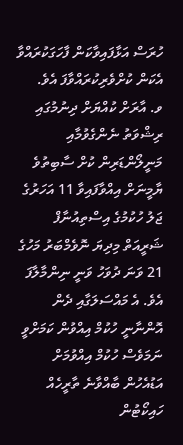ހުރަސް އަޅާފައިވާކަން ފާހަގަކުރައްވާ އެކަން ކުށްވެރިކުރައްވާފަ އެވެ.
ވ. އާރަށް ކުއްޔަށް ދިނުމުގައި ރިޝްވަތު ނެންގެވުމާއި މަނީލޯންޑަރިން ކުށް ސާބިތުވެ ޔާމީނަށް އިއްވާފައިވާ 11 އަހަރުގެ ޖަލު ހުކުމުގެ އިސްތިއުނާފް ޝަރީއަތް މިދިޔަ ނޮވެމްބަރު މަހުގެ 21 ވަނަ ދުވަހު ވަނީ ނިންމާލާފަ އެވެ. އެ މައްސަލަގާއި ދެން އޮންނާނީ ހުކުމް އިއްވުން ކަމަށްވީ ނަމަވެސް ހުކުމް އިއްވުމަށް އަޑުއެހުން ބާއްވާނެ ތާރީހެއް ހައިކޯޓުން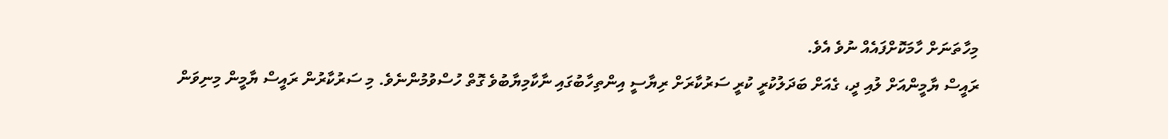މިހާތަނަށް ހާމަކޮށްފައެއް ނުވެ އެވެ.
ރައީސް ޔާމީންއަށް ލުއި ދީ، ގެއަށް ބަދަލުކުރީ ކުރީ ސަރުކާރަށް ރިޔާސީ އިންތިހާބުގައި ނާކާމިޔާބުވެ ގޮތް ހުސްވުމުންނެވެ. މި ސަރުކާރުން ރައީސް ޔާމީން މިނިވަން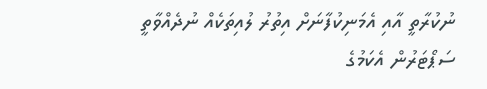ނުކުރާތީ އާއި އެމަނިކުފާނަށް އިތުރު ލުއިތަކެއް ނުދެއްވާތީ ސަޕޯޓަރުން އެކަމުގެ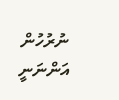ނުރުހުން އަންނަނީ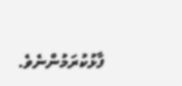ފާޅުކުރަމުންނެވެ.